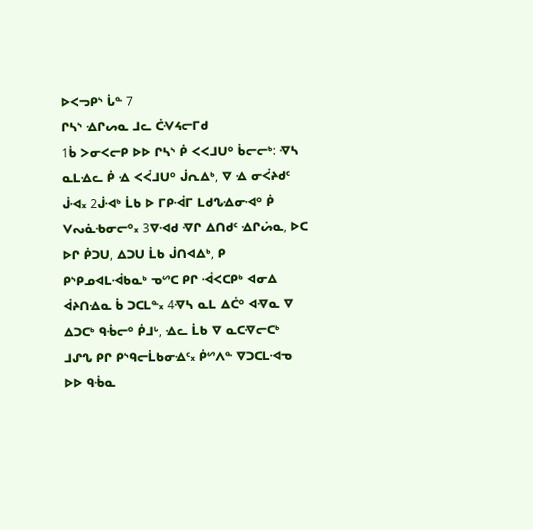ᐅᐸᓓᑭᔅ ᒑᓐ 7
ᒋᓴᔅ ᐎᒋᔕᓇ ᒧᓚ ᑖᐺᔦᓕᒥᑯ
1ᑳ ᐳᓂᐸᓕᑭ ᐅᐅ ᒋᓴᔅ ᑮ ᐸᐸᒧᑌᐤ ᑳᓕᓕᒃ: ᐌᓴ ᓇᒪᐎᓚ ᑮ ᐎ ᐸᐹᒧᑌᐤ ᒎᕆᐃᒃ, ᐁ ᐎ ᓂᐹᔨᑯᑦ ᒎᐗ᙮ 2ᒎᐗᒃ ᒫᑲ ᐅ ᒥᑭᐙᒥ ᒪᑯᔐᐎᓂᐗᐤ ᑮ ᐯᔓᓈᑾᓂᓕᐤ᙮ 3ᐁᐗᑯ ᐌᒋ ᐃᑎᑯᑦ ᐎᒋᔖᓇ, ᐅᑕ ᐅᒋ ᑮᑐᑌ, ᐃᑐᑌ ᒫᑲ ᒎᑎᐊᐃᒃ, ᑭ ᑭᔅᑭᓄᐊᒪᐙᑲᓇᒃ ᓀᔥᑕ ᑭᒋ ᐙᐸᑕᑭᒃ ᐊᓂᐃ ᐋᔨᑎᐎᓇ ᑳ ᑐᑕᒪᓐ᙮ 4ᐌᓴ ᓇᒪ ᐃᑖᐤ ᐊᐌᓇ ᐁ ᐃᑐᑕᒃ ᑫᒀᓕᐤ ᑮᒧᒡ, ᐎᓚ ᒫᑲ ᐁ ᓇᑕᐌᓕᑕᒃ ᒧᔑᔐ ᑭᒋ ᑭᔅᑫᓕᒫᑲᓂᐎᑦ᙮ ᑮᔥᐱᓐ ᐁᑐᑕᒪᐗᓀ ᐅᐅ ᑫᒀᓇ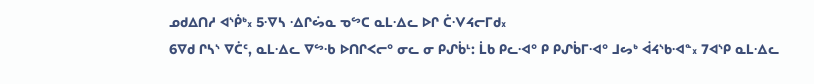ᓄᑯᐃᑎᓱ ᐊᔅᑮᒃ᙮ 5ᐌᓴ ᐎᒋᔖᓇ ᓀᔥᑕ ᓇᒪᐎᓚ ᐅᒋ ᑖᐺᔦᓕᒥᑯ᙮
6ᐁᑯ ᒋᓴᔅ ᐁᑖᑦ, ᓇᒪᐎᓚ ᐁᔥᑾ ᐅᑎᒋᐸᓕᐤ ᓂᓚ ᓂ ᑭᔑᑳᒻ: ᒫᑲ ᑭᓚᐗᐤ ᑭ ᑭᔑᑳᒥᐗᐤ ᒧᔕᒃ ᐋᔦᔅᑲᐗᓐ᙮ 7ᐊᔅᑭ ᓇᒪᐎᓚ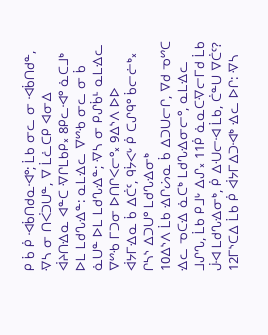ᑭ ᑳ ᑮ ᐗᑳᑎᑯᓇᐗᐤ; ᒫᑲ ᓂᓚ ᓂ ᐗᑳᑎᑯᓐ, ᐌᓴ ᓂ ᑎᐹᑐᑌᓐ, ᐁ ᒫᓛᑕᑭ ᐊᓂᐃ ᐋᔨᑎᐎᓇ ᐊᓐᑕ ᐌᒋᒪᑲᑭ᙮ 8ᑭᓚᐗᐤ ᓈᑕᒧᒃ ᐅᒪ ᒪᑯᔐᐎᓐ: ᓇᒪᐎᓚ ᐁᔥᑾ ᓂᓚ ᓂ ᑳ ᓈᑌᓐ ᐅᒪ ᒪᑯᔐᐎᓐ; ᐌᓴ ᓂ ᑭᔑᑳᒻ ᓇᒪᐎᓚ ᐁᔥᑾ ᒥᑐᓂ ᐅᑎᒋᐸᓕᐤ᙮ 9ᐃᔅᐱ ᐅᐅ ᐋᔭᒥᐎᓇ ᑳ ᐃᑖᑦ, ᑫᔮᐸᒡ ᑮ ᑕᔑᑫᐤ ᑳᓕᓖᒃ᙮
ᒋᓴᔅ ᐃᑐᑌᐤ ᒪᑯᔐᐎᓂᒃ
10ᐃᔅᐱ ᒫᑲ ᐎᒋᔖᓇ ᑳ ᐃᑐᑌᓕᒋ, ᐁᑯ ᓀᔥᑕ ᐎᓚ ᓀᑕᐎ ᓈᑕᒃ ᒪᑯᔐᐎᓂᓕᐤ, ᓇᒪᐎᓚ ᒧᔑᔐ, ᒫᑲ ᑭᒧᒡ ᐃᔑ᙮ 11ᑮ ᓈᓇᑕᐌᓕᒥᑯ ᒫᑲ ᒎᐗ ᒪᑯᔐᐎᓂᒃ, ᑮ ᐃᑗᓕᐗ ᒫᑲ, ᑖᓐᑌ ᐁᑖᑦ?
12ᒥᔅᑕᐃ ᒫᑲ ᑮ ᐋᔭᒥᐃᑐᐗᒃ ᐎᓚ ᐅᒋ: ᐌᓴ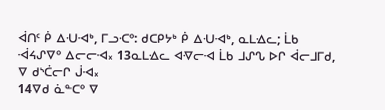ᐋᑎᑦ ᑮ ᐃᑗᐗᒃ, ᒥᓗᑡᐤ: ᑯᑕᑭᔭᒃ ᑮ ᐃᑗᐗᒃ, ᓇᒪᐎᓚ; ᒫᑲ ᐙᔦᔑᐁᐤ ᐃᓕᓕᐗ᙮ 13ᓇᒪᐎᓚ ᐊᐌᓕᐗ ᒫᑲ ᒧᔑᔐ ᐅᒋ ᐋᓕᒧᒥᑯ, ᐁ ᑯᔅᑖᓕᒋ ᒎᐗ᙮
14ᐁᑯ ᓈᓐᑕᐤ ᐁ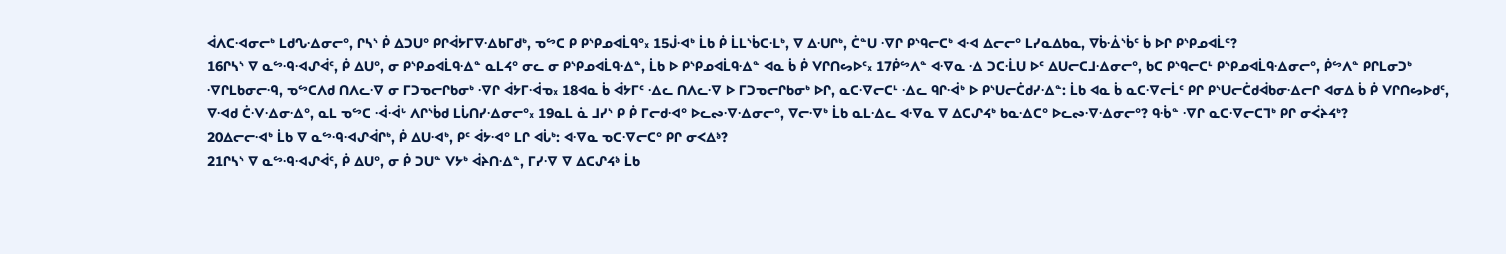ᐋᐱᑕᐗᓂᓕᒃ ᒪᑯᔐᐎᓂᓕᐤ, ᒋᓴᔅ ᑮ ᐃᑐᑌᐤ ᑭᒋᐋᔭᒥᐁᐎᑲᒥᑯᒃ, ᓀᔥᑕ ᑭ ᑭᔅᑭᓄᐊᒫᑫᐤ᙮ 15ᒎᐗᒃ ᒫᑲ ᑮ ᒫᒪᔅᑳᑕᒶᒃ, ᐁ ᐃᑗᒋᒃ, ᑖᓐᑌ ᐌᒋ ᑭᔅᑫᓕᑕᒃ ᐊᐗ ᐃᓕᓕᐤ ᒪᓯᓇᐃᑲᓇ, ᐁᑳᐐᔅᑳᑦ ᑳ ᐅᒋ ᑭᔅᑭᓄᐊᒫᑦ?
16ᒋᓴᔅ ᐁ ᓇᔥᑴᐗᔑᐋᑦ, ᑮ ᐃᑌᐤ, ᓂ ᑭᔅᑭᓄᐊᒫᑫᐎᓐ ᓇᒪᔦᐤ ᓂᓚ ᓂ ᑭᔅᑭᓄᐊᒫᑫᐎᓐ, ᒫᑲ ᐅ ᑭᔅᑭᓄᐊᒫᑫᐎᓐ ᐊᓇ ᑳ ᑮ ᐯᒋᑎᔕᐅᑦ᙮ 17ᑮᔥᐱᓐ ᐊᐌᓇ ᐎ ᑐᑕᒸᑌ ᐅᑦ ᐃᑌᓕᑕᒧᐎᓂᓕᐤ, ᑲᑕ ᑭᔅᑫᓕᑕᒻ ᑭᔅᑭᓄᐊᒫᑫᐎᓂᓕᐤ, ᑮᔥᐱᓐ ᑭᒋᒪᓂᑐᒃ ᐌᒋᒪᑲᓂᓕᑴ, ᓀᔥᑕᐱᑯ ᑎᐱᓚᐌ ᓂ ᒥᑐᓀᓕᒋᑲᓂᒃ ᐌᒋ ᐋᔭᒥᐙᓀ᙮ 18ᐊᓇ ᑳ ᐋᔭᒥᑦ ᐎᓚ ᑎᐱᓚᐌ ᐅ ᒥᑐᓀᓕᒋᑲᓂᒃ ᐅᒋ, ᓇᑕᐌᓕᑕᒻ ᐎᓚ ᑫᒋᐙᒃ ᐅ ᑭᔅᑌᓕᑖᑯᓯᐎᓐ: ᒫᑲ ᐊᓇ ᑳ ᓇᑕᐌᓕᒫᑦ ᑭᒋ ᑭᔅᑌᓕᑖᑯᐋᑲᓂᐎᓕᒋ ᐊᓂᐃ ᑳ ᑮ ᐯᒋᑎᔕᐅᑯᑦ, ᐁᐗᑯ ᑖᐺᐎᓂᐎᐤ, ᓇᒪ ᓀᔥᑕ ᐙᐙᒡ ᐱᒋᔅᑳᑯ ᒪᒑᑎᓯᐎᓂᓕᐤ᙮ 19ᓇᒪ ᓈ ᒧᓯᔅ ᑭ ᑮ ᒥᓕᑯᐗᐤ ᐅᓚᔓᐌᐎᓂᓕᐤ, ᐁᓕᐌᒃ ᒫᑲ ᓇᒪᐎᓚ ᐊᐌᓇ ᐁ ᐃᑕᔑᔦᒃ ᑲᓇᐎᑕᐤ ᐅᓚᔓᐌᐎᓂᓕᐤ? ᑫᒀᓐ ᐌᒋ ᓇᑕᐌᓕᑕᒣᒃ ᑭᒋ ᓂᐹᔨᔦᒃ?
20ᐃᓕᓕᐗᒃ ᒫᑲ ᐁ ᓇᔥᑴᐗᔑᐋᒋᒃ, ᑮ ᐃᑌᐗᒃ, ᑭᑦ ᐋᔭᐗᐤ ᒪᒋ ᐊᒑᒃ: ᐊᐌᓇ ᓀᑕᐌᓕᑕᐤ ᑭᒋ ᓂᐸᐃᔉ?
21ᒋᓴᔅ ᐁ ᓇᔥᑴᐗᔑᐋᑦ, ᑮ ᐃᑌᐤ, ᓂ ᑮ ᑐᑌᓐ ᐯᔭᒃ ᐋᔨᑎᐎᓐ, ᒥᓯᐌ ᐁ ᐃᑕᔑᔦᔉ ᒫᑲ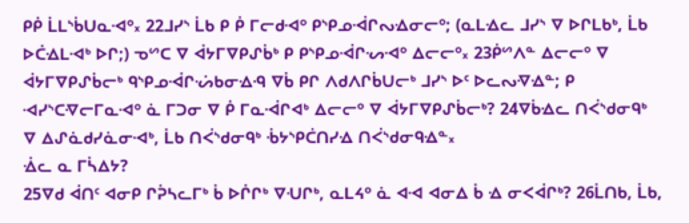ᑭᑮ ᒫᒪᔅᑳᑌᓇᐗᐤ᙮ 22ᒧᓯᔅ ᒫᑲ ᑭ ᑮ ᒥᓕᑯᐗᐤ ᑭᔅᑭᓄᐙᒋᔓᐎᓂᓕᐤ; (ᓇᒪᐎᓚ ᒧᓯᔅ ᐁ ᐅᒋᒪᑲᒃ, ᒫᑲ ᐅᑖᐎᒪᐗᒃ ᐅᒋ;) ᓀᔥᑕ ᐁ ᐋᔭᒥᐁᑭᔑᑳᒃ ᑭ ᑭᔅᑭᓄᐙᒋᔡᐗᐤ ᐃᓕᓕᐤ᙮ 23ᑮᔥᐱᓐ ᐃᓕᓕᐤ ᐁ ᐋᔭᒥᐁᑭᔑᑳᓕᒃ ᑫᔅᑭᓄᐙᒋᔣᑲᓂᐎᑴ ᐁᑳ ᑭᒋ ᐱᑯᐱᒋᑳᑌᓕᒃ ᒧᓯᔅ ᐅᑦ ᐅᓚᔓᐌᐎᓐ; ᑭ ᐗᓯᔅᑕᐌᓕᒥᓇᐗᐤ ᓈ ᒥᑐᓂ ᐁ ᑮ ᒥᓇᐙᒋᐊᒃ ᐃᓕᓕᐤ ᐁ ᐋᔭᒥᐁᑭᔑᑳᓕᒃ? 24ᐁᑳᐎᓚ ᑎᐹᔅᑯᓂᑫᒃ ᐁ ᐃᔑᓈᑯᓯᓈᓂᐗᒃ, ᒫᑲ ᑎᐹᔅᑯᓂᑫᒃ ᒀᔭᔅᑭᑖᑎᓯᐎ ᑎᐹᔅᑯᓂᑫᐎᓐ᙮
ᐐᓚ ᓇ ᒥᓵᐃᔭ?
25ᐁᑯ ᐋᑎᑦ ᐊᓂᑭ ᒋᕉᓴᓚᒥᒃ ᑳ ᐅᒌᒋᒃ ᐁᑗᒋᒃ, ᓇᒪᔦᐤ ᓈ ᐊᐗ ᐊᓂᐃ ᑳ ᐎ ᓂᐸᐋᒋᒃ? 26ᒫᑎᑲ, ᒫᑲ,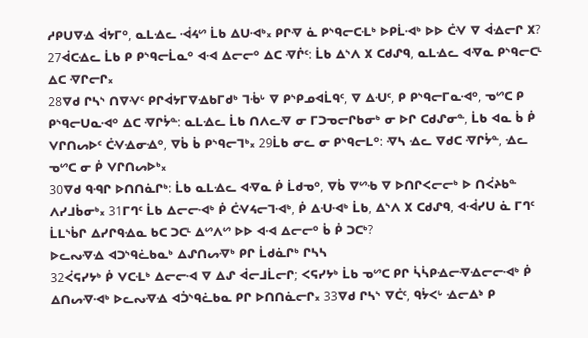ᓱᑭᑌᐁᐎ ᐋᔭᒥᐤ, ᓇᒪᐎᓚ ᐙᔦᔥ ᒫᑲ ᐃᑌᐗᒃ᙮ ᑭᒋᐌ ᓈ ᑭᔅᑫᓕᑕᒶᒃ ᐅᑭᒫᐗᒃ ᐅᐅ ᑖᐺ ᐁ ᐋᐎᓕᒋ ᙭? 27ᐋᑕᐎᓚ ᒫᑲ ᑭ ᑭᔅᑫᓕᒫᓇᐤ ᐊᐗ ᐃᓕᓕᐤ ᐃᑕ ᐌᒌᑦ: ᒫᑲ ᐃᔅᐱ ᙭ ᑕᑯᔑᑫ, ᓇᒪᐎᓚ ᐊᐌᓇ ᑭᔅᑫᓕᑕᒻ ᐃᑕ ᐌᒋᓕᒋ᙮
28ᐁᑯ ᒋᓴᔅ ᑎᐁᐺᑦ ᑭᒋᐋᔭᒥᐁᐎᑲᒥᑯᒃ ᒣᒀᒡ ᐁ ᑭᔅᑭᓄᐊᒫᑫᑦ, ᐁ ᐃᑗᑦ, ᑭ ᑭᔅᑫᓕᒥᓇᐗᐤ, ᓀᔥᑕ ᑭ ᑭᔅᑫᓕᑌᓇᐗᐤ ᐃᑕ ᐌᒋᔮᓐ: ᓇᒪᐎᓚ ᒫᑲ ᑎᐱᓚᐌ ᓂ ᒥᑐᓀᓕᒋᑲᓂᒃ ᓂ ᐅᒋ ᑕᑯᔑᓂᓐ, ᒫᑲ ᐊᓇ ᑳ ᑮ ᐯᒋᑎᔕᐅᑦ ᑖᐺᐎᓂᐎᐤ, ᐁᑳ ᑳ ᑭᔅᑫᓕᒣᒃ᙮ 29ᒫᑲ ᓂᓚ ᓂ ᑭᔅᑫᓕᒪᐤ: ᐌᓴ ᐎᓚ ᐁᑯᑕ ᐌᒋᔮᓐ, ᐎᓚ ᓀᔥᑕ ᓂ ᑮ ᐯᒋᑎᔕᐅᒃ᙮
30ᐁᑯ ᑫᑴᒋ ᐅᑎᑎᓈᒋᒃ: ᒫᑲ ᓇᒪᐎᓚ ᐊᐌᓇ ᑮ ᒫᑯᓀᐤ, ᐁᑳ ᐁᔥᑾ ᐁ ᐅᑎᒋᐸᓕᓕᒃ ᐅ ᑎᐹᔨᑲᓐ ᐱᓯᒧᑳᓂᒃ᙮ 31ᒥᒉᑦ ᒫᑲ ᐃᓕᓕᐗᒃ ᑮ ᑖᐺᔦᓕᒣᐗᒃ, ᑮ ᐃᑗᐗᒃ ᒫᑲ, ᐃᔅᐱ ᙭ ᑕᑯᔑᑫ, ᐊᐙᓯᑌ ᓈ ᒥᒉᑦ ᒫᒪᔅᑳᒋ ᐃᓯᒋᑫᐎᓇ ᑲᑕ ᑐᑕᒻ ᐃᔥᐱᔥ ᐅᐅ ᐊᐗ ᐃᓕᓕᐤ ᑳ ᑮ ᑐᑕᒃ?
ᐅᓚᔓᐌᐎ ᐊᑐᔅᑫᓛᑲᓇᒃ ᐃᔑᑎᔕᐌᒃ ᑭᒋ ᒫᑯᓈᒋᒃ ᒋᓴᓴ
32ᐹᕋᓯᔭᒃ ᑮ ᐯᑕᒶᒃ ᐃᓕᓕᐗ ᐁ ᐃᔑ ᐋᓕᒧᒫᓕᒋ; ᐸᕋᓯᔭᒃ ᒫᑲ ᓀᔥᑕ ᑭᒋ ᓵᓵᑭᐎᓕᐌᐎᓕᓕᐗᒃ ᑮ ᐃᑎᔕᐌᐗᒃ ᐅᓚᔓᐌᐎ ᐊᑑᔅᑫᓛᑲᓇ ᑭᒋ ᐅᑎᑎᓈᓕᒋ᙮ 33ᐁᑯ ᒋᓴᔅ ᐁᑖᑦ, ᑫᔮᐸᒡ ᐎᓕᐃᔉ ᑭ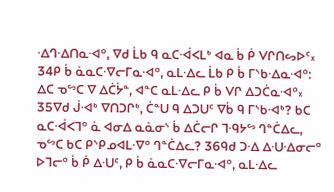ᐎᒉᐎᑎᓇᐗᐤ, ᐁᑯ ᒫᑲ ᑫ ᓇᑕᐙᐸᒪᒃ ᐊᓇ ᑳ ᑮ ᐯᒋᑎᔕᐅᑦ᙮ 34ᑭ ᑳ ᓈᓇᑕᐌᓕᒥᓇᐗᐤ, ᓇᒪᐎᓚ ᒫᑲ ᑭ ᑳ ᒥᔅᑲᐎᓇᐗᐤ: ᐃᑕ ᓀᔥᑕ ᐁ ᐃᑖᔮᓐ, ᐊᓐᑕ ᓇᒪᐎᓚ ᑭ ᑳ ᐯᒋ ᐃᑐᑖᓇᐗᐤ᙮
35ᐁᑯ ᒎᐗᒃ ᐁᑎᑐᒋᒃ, ᑖᓐᑌ ᑫ ᐃᑐᑌᑦ ᐁᑳ ᑫ ᒥᔅᑲᐗᒃ? ᑲᑕ ᓇᑕᐙᐸᒣᐤ ᓈ ᐊᓂᐃ ᓇᓈᓂᔅ ᑳ ᐃᑖᓕᒋ ᒣᑴᔭᔥ ᒉᓐᑖᐃᓚ, ᓀᔥᑕ ᑲᑕ ᑭᔅᑭᓄᐊᒪᐌᐤ ᒉᓐᑖᐃᓚ? 36ᑫᑯ ᑐᐎ ᐃᑗᐎᓂᓕᐤ ᐅᒣᓕᐤ ᑳ ᑮ ᐃᑗᑦ, ᑭ ᑳ ᓈᓇᑕᐌᓕᒥᓇᐗᐤ, ᓇᒪᐎᓚ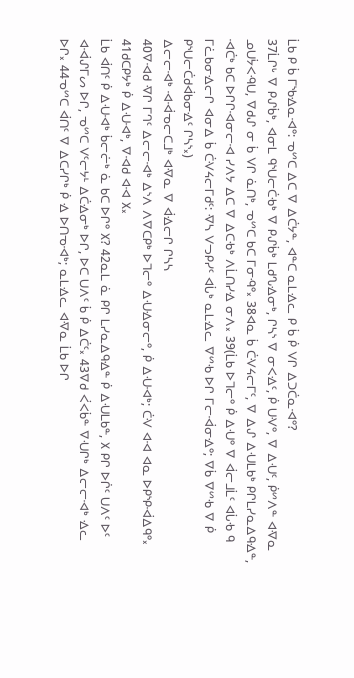ᒫᑲ ᑭ ᑳ ᒥᔅᑲᐎᓇᐗᐤ: ᓀᔥᑕ ᐃᑕ ᐁ ᐃᑖᔭᓐ, ᐊᓐᑕ ᓇᒪᐎᓚ ᑭ ᑳ ᑮ ᐯᒋ ᐃᑐᑖᓇᐗᐤ?
37ᒫᒋᒡ ᐁ ᑭᔑᑳᒃ, ᐊᓂᒪ ᑫᔅᑌᓕᑖᑾᒃ ᐁ ᑭᔑᑳᒃ ᒪᑯᔐᐎᓂᒃ, ᒋᓴᔅ ᐁ ᓂᐸᐎᑦ, ᑮ ᑌᐺᐤ, ᐁ ᐃᑗᑦ, ᑮᔥᐱᓐ ᐊᐌᓇ ᓄᑌᔮᐸᑴᑌ, ᐁᑯᔑ ᓂ ᑳ ᐯᒋ ᓈᑎᒃ, ᓀᔥᑕ ᑲᑕ ᒥᓂᑴᐤ᙮ 38ᐊᓇ ᑳ ᑖᐺᔦᓕᒥᑦ, ᐁ ᐃᔑ ᐃᑗᒪᑲᒃ ᑭᒋᒪᓯᓇᐃᑫᐎᓐ, ᐗᑖᒃ ᑲᑕ ᐅᒋᒋᐗᓂᓕᐗ ᓯᐱᔭ ᐃᑕ ᐁ ᐃᑕᑾᒃ ᐱᒫᑎᓯᐎ ᓂᐱ᙮ 39(ᒫᑲ ᐅᒣᓕᐤ ᑮ ᐃᑗᐤ ᐁ ᐋᓕᒧᒫᑦ ᐊᒑᑾ ᑫ ᒥᓛᑲᓂᐎᓕᒋ ᐊᓂᐃ ᑳ ᑖᐺᔦᓕᒥᑯᑦ: ᐌᓴ ᐯᓓᑭᓯᑦ ᐊᒑᒃ ᓇᒪᐎᓚ ᐁᔥᑾ ᐅᒋ ᒥᓕᐙᓂᐎᐤ; ᐁᑳ ᐁᔥᑾ ᐁ ᑮ ᑭᔅᑌᓕᑖᑯᐋᑲᓂᐎᑦ ᒋᓴᔅ᙮)
ᐃᓕᓕᐗᒃ ᐗᐙᓀᓕᑕᒧᒃ ᐊᐌᓇ ᐁ ᐋᐎᓕᒋ ᒋᓴᓴ
40ᐁᐗᑯ ᐌᒋ ᒥᒉᑦ ᐃᓕᓕᐗᒃ ᐃᔅᐱ ᐱᐁᑕᑭᒃ ᐅᒣᓕᐤ ᐃᑗᐎᓂᓕᐤ, ᑮ ᐃᑗᐗᒃ; ᑖᐺ ᐊᐗ ᐊᓇ ᐅᑭᔅᑭᐙᐃᑫᐤ᙮
41ᑯᑕᑭᔭᒃ ᑮ ᐃᑗᐗᒃ, ᐁᐗᑯ ᐊᐗ ᙭᙮
ᒫᑲ ᐋᑎᑦ ᑮ ᐃᑗᐗᒃ ᑳᓕᓖᒃ ᓈ ᑲᑕ ᐅᒋᐤ ᙭? 42ᓇᒪ ᓈ ᑭᒋ ᒪᓯᓇᐃᑫᐎᓐ ᑮ ᐃᑗᒪᑲᓐ, ᙭ ᑭᒋ ᐅᒌᑦ ᑌᐱᑦ ᐅᑦ ᐊᐙᔑᒥᔕ ᐅᒋ, ᓀᔥᑕ ᐯᑦᓕᔭᒻ ᐃᑖᐎᓂᒃ ᐅᒋ, ᐅᑕ ᑌᐱᑦ ᑳ ᑮ ᐃᑖᑦ᙮ 43ᐁᑯ ᐹᐸᑳᓐ ᐁᑗᒋᒃ ᐃᓕᓕᐗᒃ ᐎᓚ ᐅᒋ᙮ 44ᓀᔥᑕ ᐋᑎᑦ ᐁ ᐃᑕᓯᒋᒃ ᑮ ᐎ ᐅᑎᓀᐗᒃ; ᓇᒪᐎᓚ ᐊᐌᓇ ᒫᑲ ᐅᒋ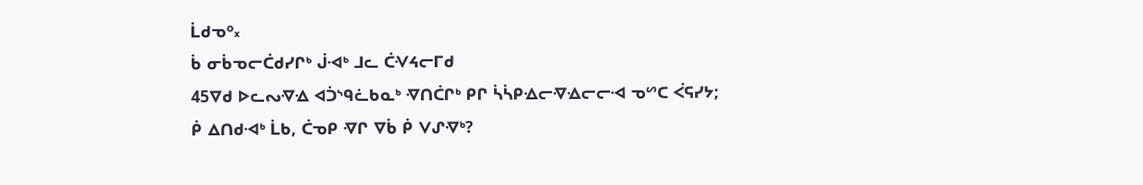ᒫᑯᓀᐤ᙮
ᑳ ᓂᑳᓀᓕᑖᑯᓯᒋᒃ ᒎᐗᒃ ᒧᓚ ᑖᐺᔦᓕᒥᑯ
45ᐁᑯ ᐅᓚᔓᐌᐎ ᐊᑑᔅᑫᓛᑲᓇᒃ ᐌᑎᑖᒋᒃ ᑭᒋ ᓵᓵᑭᐎᓕᐌᐎᓕᓕᐗ ᓀᔥᑕ ᐹᕋᓯᔭ; ᑮ ᐃᑎᑯᐗᒃ ᒫᑲ, ᑖᓀᑭ ᐌᒋ ᐁᑳ ᑮ ᐯᔑᐌᒃ?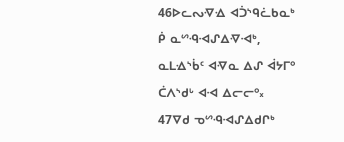46ᐅᓚᔓᐌᐎ ᐊᑑᔅᑫᓛᑲᓇᒃ ᑮ ᓇᔥᑴᐗᔑᐃᐌᐗᒃ, ᓇᒪᐎᔅᑳᑦ ᐊᐌᓇ ᐃᔑ ᐋᔭᒥᐤ ᑖᐱᔅᑯᒡ ᐊᐗ ᐃᓕᓕᐤ᙮
47ᐁᑯ ᓀᔥᑴᐗᔑᐃᑯᒋᒃ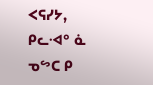ᐸᕋᓯᔭ, ᑭᓚᐗᐤ ᓈ ᓀᔥᑕ ᑭ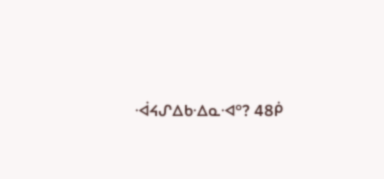ᐙᔦᔑᐃᑲᐎᓇᐗᐤ? 48ᑮ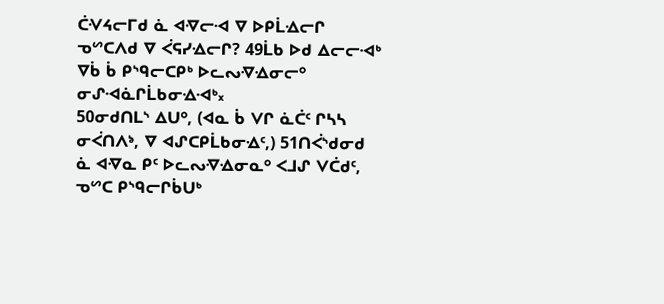ᑖᐺᔦᓕᒥᑯ ᓈ ᐊᐌᓕᐗ ᐁ ᐅᑭᒫᐎᓕᒋ ᓀᔥᑕᐱᑯ ᐁ ᐹᕋᓯᐎᓕᒋ? 49ᒫᑲ ᐅᑯ ᐃᓕᓕᐗᒃ ᐁᑳ ᑳ ᑭᔅᑫᓕᑕᑭᒃ ᐅᓚᔓᐌᐎᓂᓕᐤ ᓂᔑᐗᓈᒋᒫᑲᓂᐎᐗᒃ᙮
50ᓂᑯᑎᒪᔅ ᐃᑌᐤ, (ᐊᓇ ᑳ ᐯᒋ ᓈᑖᑦ ᒋᓴᓴ ᓂᐹᑎᐱᔉ, ᐁ ᐊᔑᑕᑭᒫᑲᓂᐎᑦ,) 51ᑎᐹᔅᑯᓂᑯ ᓈ ᐊᐌᓇ ᑭᑦ ᐅᓚᔓᐌᐎᓂᓇᐤ ᐸᒧᔑ ᐯᑖᑯᑦ, ᓀᔥᑕ ᑭᔅᑫᓕᒋᑳᑌᒃ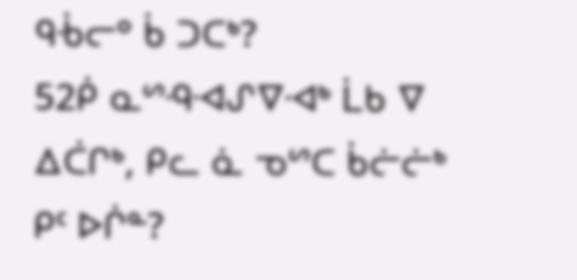ᑫᒀᓕᐤ ᑳ ᑐᑕᒃ?
52ᑮ ᓇᔥᑴᐗᔑᐁᐗᒃ ᒫᑲ ᐁ ᐃᑖᒋᒃ, ᑭᓚ ᓈ ᓀᔥᑕ ᑳᓖᓖᒃ ᑭᑦ ᐅᒌᓐ?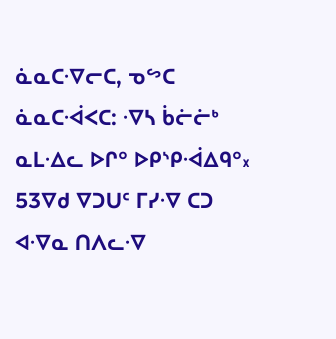ᓈᓇᑕᐌᓕᑕ, ᓀᔥᑕ ᓈᓇᑕᐙᐸᑕ: ᐌᓴ ᑳᓖᓖᒃ ᓇᒪᐎᓚ ᐅᒋᐤ ᐅᑭᔅᑭᐙᐃᑫᐤ᙮ 53ᐁᑯ ᐁᑐᑌᑦ ᒥᓯᐌ ᑕᑐ ᐊᐌᓇ ᑎᐱᓚᐌ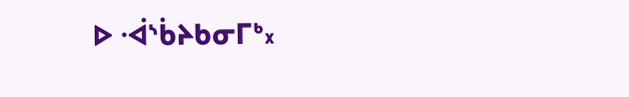ᐅ ᐙᔅᑳᔨᑲᓂᒥᒃ᙮